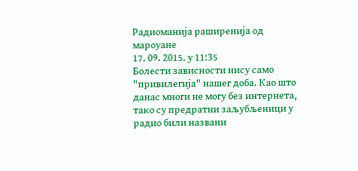Радиоманија раширенија од мароуане
17. 09. 2015. у 11:35
Болести зависности нису само "привилегија" нашег доба. Као што данас многи не могу без интернета, тако су предратни заљубљеници у радио били названи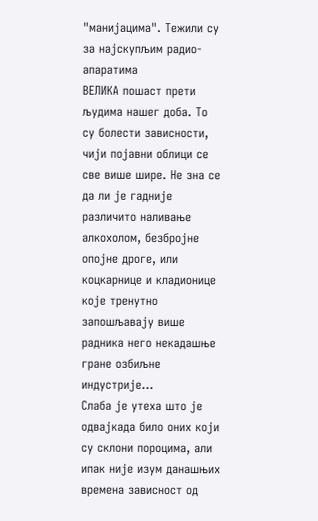"манијацима". Тежили су за најскупљим радио-апаратима
ВЕЛИКА пошаст прети људима нашег доба. То су болести зависности, чији појавни облици се све више шире. Не зна се да ли је гадније различито наливање алкохолом, безбројне опојне дроге, или коцкарнице и кладионице које тренутно запошљавају више радника него некадашње гране озбиљне индустрије...
Слаба је утеха што је одвајкада било оних који су склони пороцима, али ипак није изум данашњих времена зависност од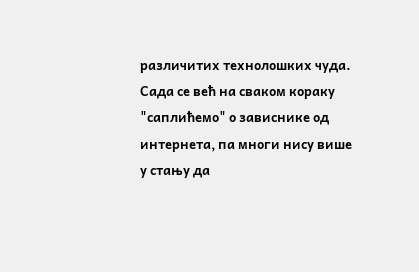различитих технолошких чуда. Сада се већ на сваком кораку "саплићемо" о зависнике од интернета, па многи нису више у стању да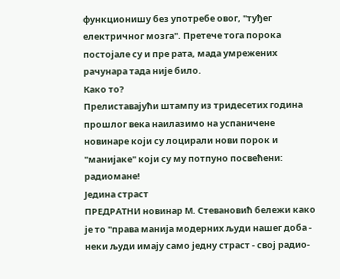функционишу без употребе овог, "туђег електричног мозга". Претече тога порока постојале су и пре рата, мада умрежених рачунара тада није било.
Како то?
Прелиставајући штампу из тридесетих година прошлог века наилазимо на успаничене новинаре који су лоцирали нови порок и "манијаке" који су му потпуно посвећени: радиомане!
Једина страст
ПРЕДРАТНИ новинар М. Стевановић бележи како је то "права манија модерних људи нашег доба - неки људи имају само једну страст - свој радио-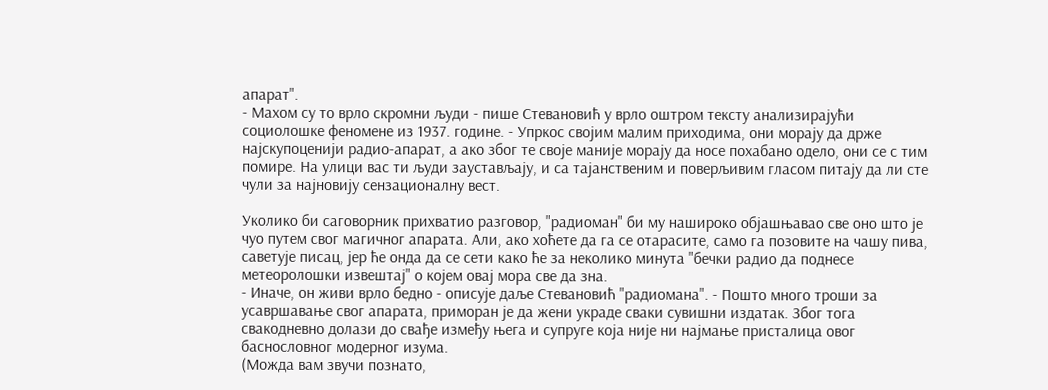апарат".
- Махом су то врло скромни људи - пише Стевановић у врло оштром тексту анализирајући социолошке феномене из 1937. године. - Упркос својим малим приходима, они морају да држе најскупоценији радио-апарат, а ако због те своје маније морају да носе похабано одело, они се с тим помире. На улици вас ти људи заустављају, и са тајанственим и поверљивим гласом питају да ли сте чули за најновију сензационалну вест.

Уколико би саговорник прихватио разговор, "радиоман" би му нашироко објашњавао све оно што је чуо путем свог магичног апарата. Али, ако хоћете да га се отарасите, само га позовите на чашу пива, саветује писац, јер ће онда да се сети како ће за неколико минута "бечки радио да поднесе метеоролошки извештај" о којем овај мора све да зна.
- Иначе, он живи врло бедно - описује даље Стевановић "радиомана". - Пошто много троши за усавршавање свог апарата, приморан је да жени украде сваки сувишни издатак. Због тога свакодневно долази до свађе између њега и супруге која није ни најмање присталица овог баснословног модерног изума.
(Можда вам звучи познато,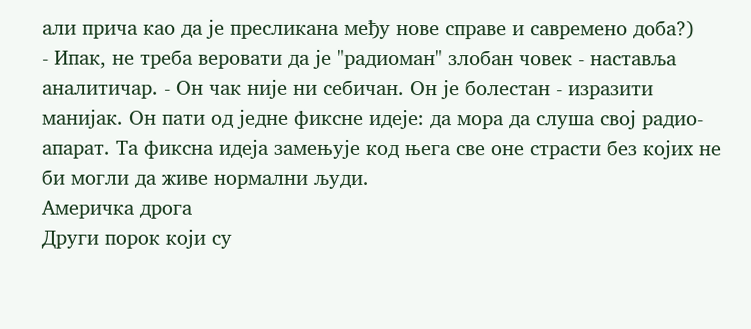али прича као да је пресликана међу нове справе и савремено доба?)
- Ипак, не треба веровати да је "радиоман" злобан човек - наставља аналитичар. - Он чак није ни себичан. Он је болестан - изразити манијак. Он пати од једне фиксне идеје: да мора да слуша свој радио-апарат. Та фиксна идеја замењује код њега све оне страсти без којих не би могли да живе нормални људи.
Америчка дрога
Други порок који су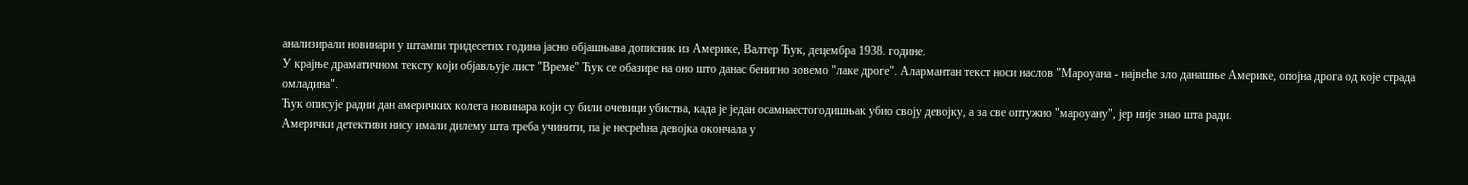анализирали новинари у штампи тридесетих година јасно објашњава дописник из Америке, Валтер Ћук, децембра 1938. године.
У крајње драматичном тексту који објављује лист "Време" Ћук се обазире на оно што данас бенигно зовемо "лаке дроге". Алармантан текст носи наслов "Мароуана - највеће зло данашње Америке, опојна дрога од које страда омладина".
Ћук описује радни дан америчких колега новинара који су били очевици убиства, када је један осамнаестогодишњак убио своју девојку, а за све оптужио "мароуану", јер није знао шта ради.
Амерички детективи нису имали дилему шта треба учинити, па је несрећна девојка окончала у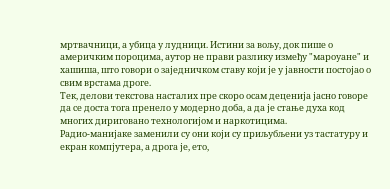мртвачници, а убица у лудници. Истини за вољу, док пише о америчким пороцима, аутор не прави разлику између "мароуане" и хашиша, што говори о заједничком ставу који је у јавности постојао о свим врстама дроге.
Тек, делови текстова насталих пре скоро осам деценија јасно говоре да се доста тога пренело у модерно доба, а да је стање духа код многих дириговано технологијом и наркотицима.
Радио-манијаке заменили су они који су приљубљени уз тастатуру и екран компјутера, а дрога је, ето,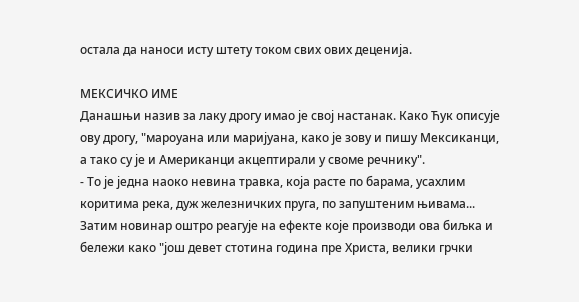остала да наноси исту штету током свих ових деценија.

МЕКСИЧКО ИМЕ
Данашњи назив за лаку дрогу имао је свој настанак. Како Ћук описује ову дрогу, "мароуана или маријуана, како је зову и пишу Мексиканци, а тако су је и Американци акцептирали у своме речнику".
- То је једна наоко невина травка, која расте по барама, усахлим коритима река, дуж железничких пруга, по запуштеним њивама...
Затим новинар оштро реагује на ефекте које производи ова биљка и бележи како "још девет стотина година пре Христа, велики грчки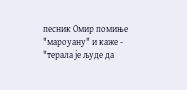песник Омир помиње "мароуану" и каже - "терала је људе да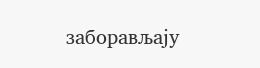заборављају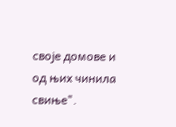своје домове и од њих чинила свиње".